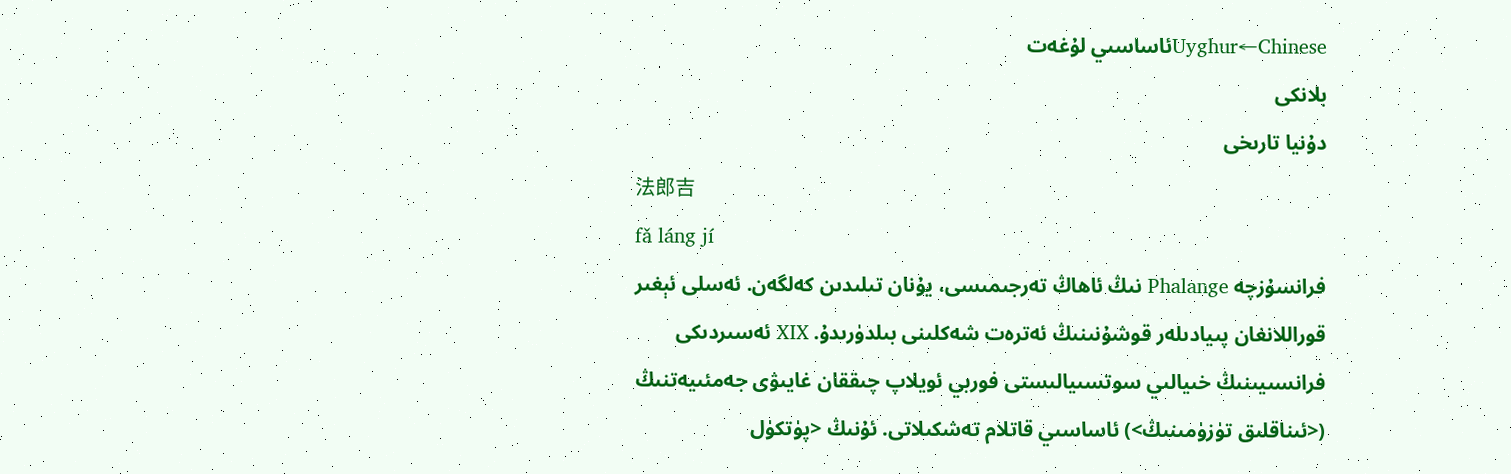Uyghur←Chineseئاساسىي لۇغەت
بلانكى
دۇنيا تارىخى
法郎吉
fǎ láng jí
فرانسۇزچە Phalange نىڭ ئاھاڭ تەرجىمىسى، يۇنان تىلىدىن كەلگەن. ئەسلى ئېغىر قوراللانغان پىيادىلەر قوشۇنىنىڭ ئەترەت شەكلىنى بىلدۈرىدۇ. ⅩⅨ ئەسىردىكى فرانسىيىنىڭ خىيالىي سوتسىيالىستى فوربي ئويلاپ چىققان غايىۋى جەمئىيەتنىڭ (<ئىناقلىق تۈزۈمىنىڭ>) ئاساسىي قاتلام تەشكىلاتى. ئۇنىڭ <پۈتكۈل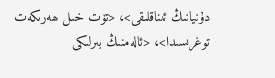دۇنيانىڭ ئىناقلىقى>، <تۆت خىل ھەرىكەت توغرىسىدا>، <ئالەمنىڭ بىرلىكى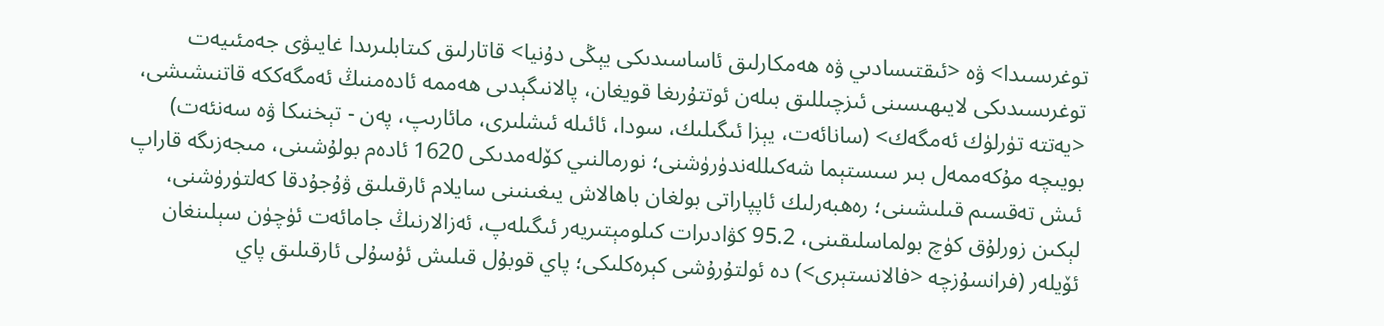توغرىسىدا> ۋە <ئىقتىسادىي ۋە ھەمكارلىق ئاساسىدىكى يېڭى دۇنيا> قاتارلىق كىتابلىرىدا غايىۋى جەمئىيەت توغرىسىدىكى لايىھىسىنى ئىزچىللىق بىلەن ئوتتۇرىغا قويغان، پالانىگېدىى ھەممە ئادەمنىڭ ئەمگەككە قاتنىشىشى، <يەتتە تۈرلۈك ئەمگەك> (سانائەت، يېزا ئىگىلىك، سودا، ئائىلە ئىشلىرى، مائارىپ، پەن - تېخنىكا ۋە سەنئەت) بويىچە مۇكەممەل بىر سىستېما شەكىللەندۈرۈشنى؛ نورمالنىي كۆلەمدىكى 1620 ئادەم بولۇشىنى، مىجەزىگە قاراپ ئىش تەقسىم قىلىشىنى؛ رەھبەرلىك ئاپپاراتى بولغان باھالاش يىغىنىنى سايلام ئارقىلىق ۋۇجۇدقا كەلتۈرۈشنى، لېكىن زورلۇق كۈچ بولماسلىقىنى، 95.2 كۋادىرات كىلومېتىريەر ئىگىلەپ، ئەزالارنىڭ جامائەت ئۈچۈن سېلىنغان ئۆيلەر (فرانسۇزچە <فالانستېرى>) دە ئولتۇرۇشى كېرەكلىكى؛ پاي قوبۇل قىلىش ئۇسۇلى ئارقىلىق پاي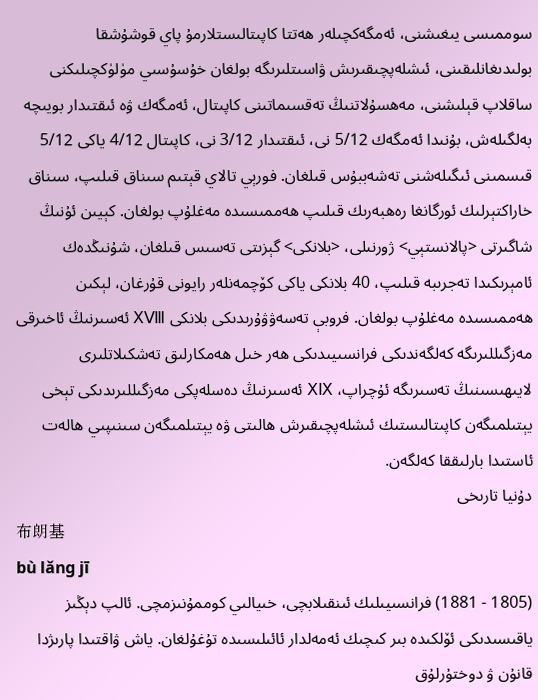سوممىسى يىغىشنى، ئەمگەكچىلەر ھەتتا كاپىتالىستلارمۇ پاي قوشۇشقا بولىدىغانلىقىنى، ئىشلەپچىقىرىش ۋاسىتلىرىگە بولغان خۇسۇسىي مۈلۈكچىلىكنى ساقلاپ قېلىشنى، مەھسۇلاتنىڭ تەقسىماتىنى كاپىتال، ئەمگەك ۋە ئىقتىدار بويىچە بەلگىلەش، بۇنىدا ئەمگەك 5/12 نى، ئىقتىدار 3/12 نى، كاپىتال 4/12 ياكى 5/12 قىسمىنى ئىگىلەشنى تەشەببۇس قىلغان. فورېي تالاي قېتىم سىناق قىلىپ، سىناق خاراكتېرلىك ئورگانغا رەھبەرىك قىلىپ ھەممىسىدە مەغلۇپ بولغان. كېيىن ئۇنىڭ شاگىرتى <پالانستېي> ژورنىلى، <بلانكى> گېزىتى تەسىس قىلغان، شۇنىڭدەك ئامېرىكىدا تەجرىبە قىلىپ، 40 بلانكى ياكى كۆچمەنلەر رايونى قۇرغان، لېكىن ھەممىسىدە مەغلۇپ بولغان. فروبې تەسەۋۋۇرىدىكى بلانكى ⅩⅧ ئەسىرنىڭ ئاخىرقى مەزگىللىرىگە كەلگەندىكى فرانسىيىدىكى ھەر خىل ھەمكارلىق تەشكىلاتلىرى لايىھىسىنىڭ تەسىرىگە ئۇچراپ، ⅩⅨ ئەسىرنىڭ دەسلەپكى مەزگىللىرىدىكى تېخى يېتىلمىگەن كاپىتالىستىك ئىشلەپچىقىرش ھالىتى ۋە يېتىلمىگەن سىنىپىي ھالەت ئاستىدا بارلىققا كەلگەن.
دۇنيا تارىخى
布朗基
bù lǎng jī
(1805 - 1881) فرانسىيىلىك ئىنقىلابچى، خىيالىي كوممۇنىزمچى. ئالپ دېڭىز ياقىسىدىكى ئۆلكىدە بىر كىچىك ئەمەلدار ئائىلىسىدە تۇغۇلغان. ياش ۋاقتىدا پارىژدا قانۇن ۋ دوختۇرلۇق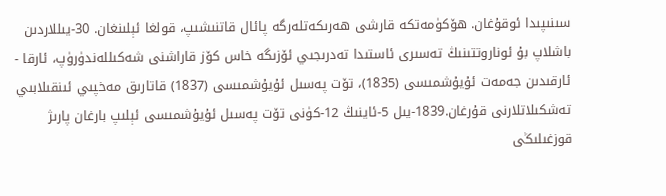سىنىپىدا ئوقۇغان. ھۆكۈمەتكە قارشى ھەرىكەتلەرگە پائال قاتنىشىپ، قولغا ئېلىنغان. 30-يىللاردىن باشلاپ بۇ ئوناروتتىنىڭ تەسىرى ئاستىدا تەدرىجىي ئۆزىگە خاس كۆز قاراشنى شەكىللەندۈرۈپ، ئارقا - ئارقىدىن جەمەت ئۇيۇشمىسى (1835)، تۆت پەسىل ئۇيۇشمىسى (1837) قاتارىق مەخپىي ئىنقىلابىي تەشكىلاتلارنى قۇرغان.1839-يىل 5-ئاينىڭ 12-كۈنى تۆت پەسىل ئۇيۇشمىسى ئېلىپ بارغان پارىژ قوزغىلىڭى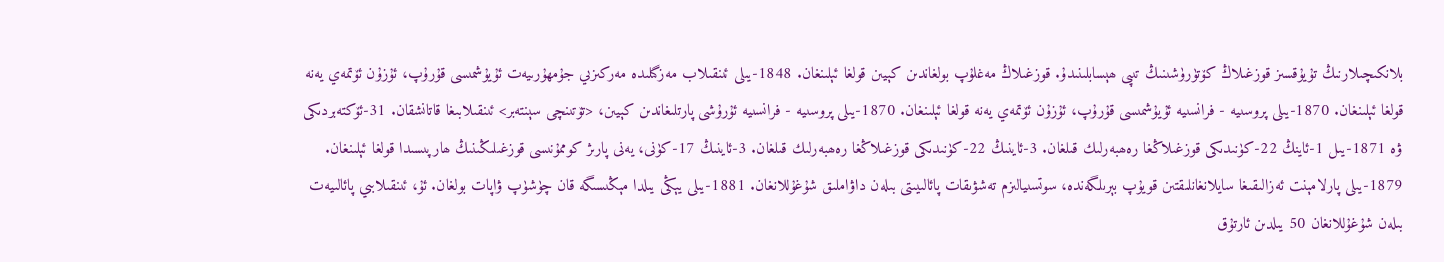بلانكىچىلارنىڭ تۇيۇقسىز قوزغىلاڭ كۆتۈرۈشىنىڭ تىپى ھېسابلىنىدۇ. قوزغىلاڭ مەغلۇپ بولغاندىن كېيىن قولغا ئېلىنغان. 1848-يىلى ئىنقىلاب مەزگىلىدە مەركىزىي جۇمھۇرىيەت ئۇيۇشمىسى قۇرۇپ، ئۇزۇن ئۆتمەي يەنە قولغا ئېلىنغان. 1870-يىلى پروسىيە - فرانسىيە ئۇيۇشمىسى قۇرۇپ، ئۇزۇن ئۆتمەي يەنە قولغا ئېلىنغان. 1870-يىلى پروسىيە - فرانسىيە ئۇرۇشى پارتلىغاندىن كېيىن، <تۆتىنچى سېنتەبر> ئىنقىلابىغا قاتانشقان. 31-ئۆكتەبردىكى ۋە 1871-يىل 1-ئاينڭ 22-كۈنىدىكى قوزغىلاڭغا رەھبەرلىك قىلغان. 3-ئاينىڭ 22-كۈنىدىكى قوزغىلاڭغا رەھبەرلىك قىلغان. 3-ئاينىڭ 17-كۈنى، يەنى پارىژ كوممۇنىسى قوزغىلىڭىنىڭ ھارپىسىدا قولغا ئېلىنغان. 1879-يىلى پارلامېنت ئەزالىقىغا سايلانغانلىقتىن قويۇپ بېرىلگەندە، سوتسىيالىزم تەشۋىقات پائالىيىتى بىلەن داۋاملىق شۇغۇللانغان. 1881-يىلى يېڭى يىلدا مېڭىسىگە قان چۈشۈپ ۋاپات بولغان. ئۇ، ئىنقىلابىي پائالىيەت بىلەن شۇغۇللانغان 50 يىلدىن ئارتۇق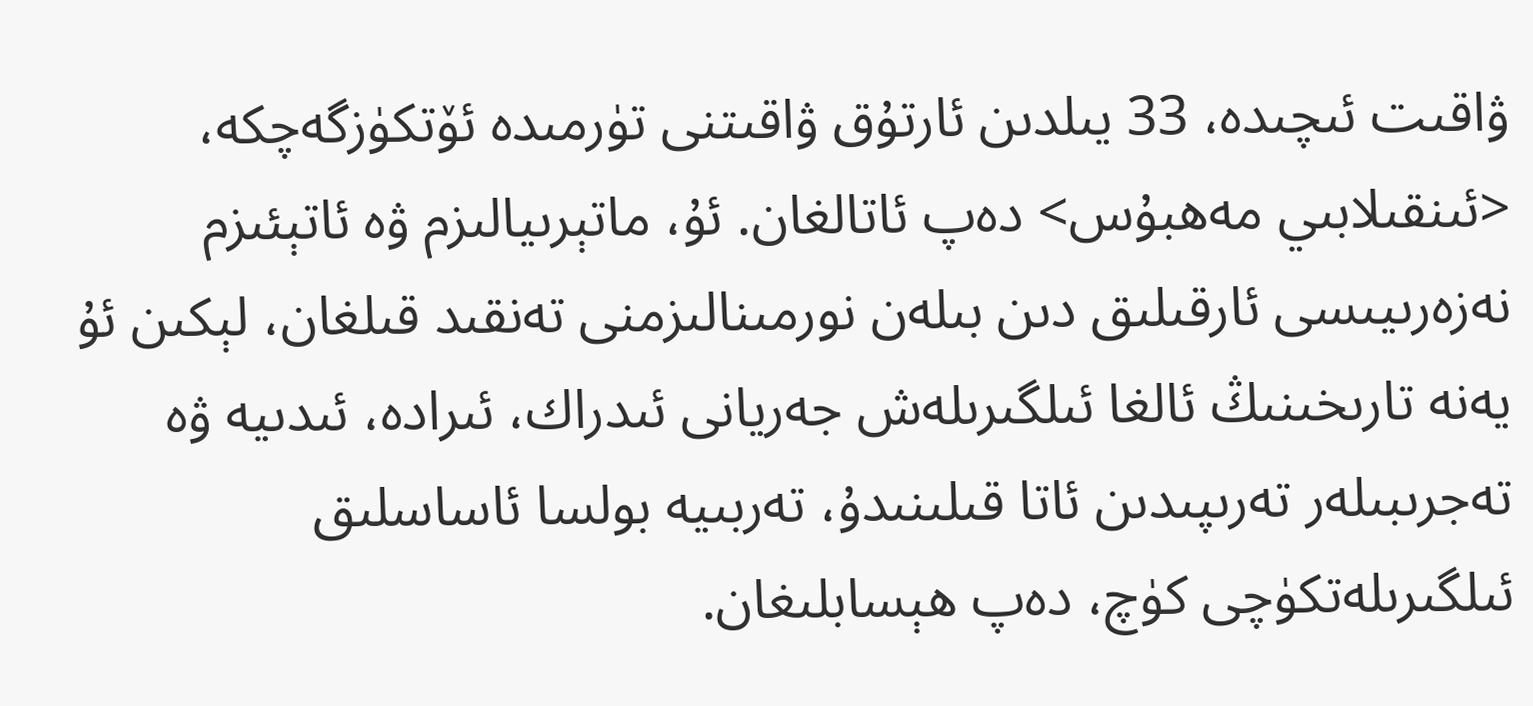ۋاقىت ئىچىدە، 33 يىلدىن ئارتۇق ۋاقىتنى تۈرمىدە ئۆتكۈزگەچكە، <ئىنقىلابىي مەھبۇس> دەپ ئاتالغان. ئۇ، ماتېرىيالىزم ۋە ئاتېئىزم نەزەرىيىسى ئارقىلىق دىن بىلەن نورمىنالىزمنى تەنقىد قىلغان، لېكىن ئۇ يەنە تارىخىنىڭ ئالغا ئىلگىرىلەش جەريانى ئىدراك، ئىرادە، ئىدىيە ۋە تەجرىبىلەر تەرىپىدىن ئاتا قىلىنىدۇ، تەربىيە بولسا ئاساسلىق ئىلگىرىلەتكۈچى كۈچ، دەپ ھېسابلىغان.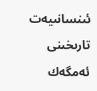ئىنسانىيەت تارىخىنى ئەمگەك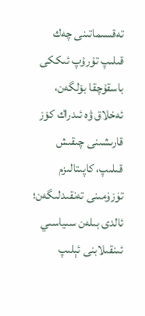تەقسىماتىنى چەك قىلىپ تۇرۇپ ئىككى باسقۇچقا بۆلگەن، ئەخلاق ۋە ئىدراك كۆز قارىشىنى چىقىش قىلىپ، كاپىتالىزم تۈزۈمىنى تەنقىدلىگەن؛ ئالدى بىلەن سىياسىي ئىنقىلابنى ئېلىپ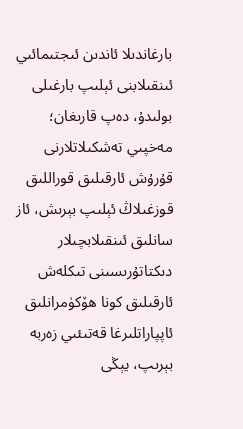بارغاندىلا ئاندىن ئىجتىمائىي ئىنقىلابنى ئېلىپ بارغىلى بولىدۇ، دەپ قارىغان؛ مەخپىي تەشكىلاتلارنى قۇرۇش ئارقىلىق قوراللىق قوزغىلاڭ ئېلىپ بېرىش، ئاز سانلىق ئىنقىلابچىلار دىكتاتۇرىسىنى تىكلەش ئارقىلىق كونا ھۆكۈمرانلىق ئاپپاراتلىرغا قەتىئىي زەربە بېرىپ، يېڭى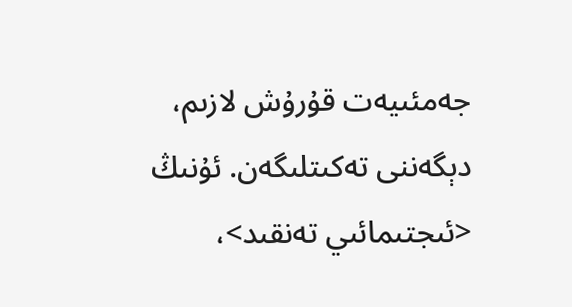جەمئىيەت قۇرۇش لازىم، دېگەننى تەكىتلىگەن. ئۇنىڭ <ئىجتىمائىي تەنقىد>،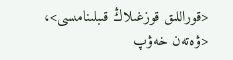<قوراللىق قوزغىلاڭ قىبلىنامىسى>، <ۋەتەن خەۋپ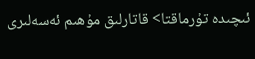ئىچىدە تۇرماقتا> قاتارلىق مۇھىم ئەسەلىرى